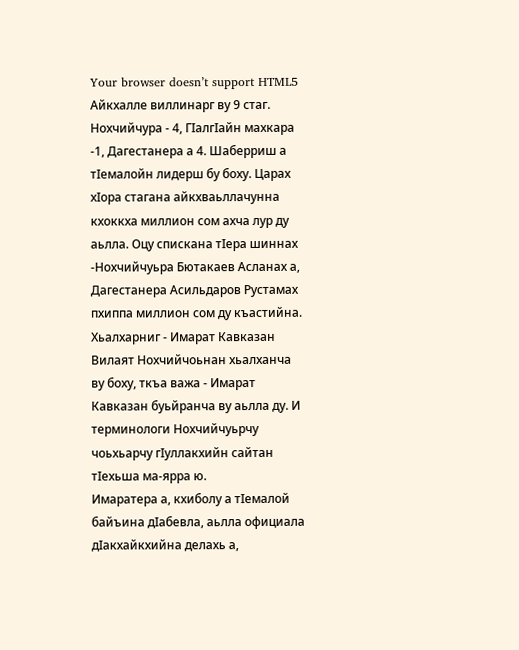Your browser doesn’t support HTML5
Айкхалле виллинарг ву 9 стаг. Нохчийчура - 4, ГIалгIайн махкара -1, Дагестанера а 4. Шаберриш а тIемалойн лидерш бу боху. Царах хIора стагана айкхваьллачунна кхоккха миллион сом ахча лур ду аьлла. Оцу спискана тIера шиннах -Нохчийчуьра Бютакаев Асланах а, Дагестанера Асильдаров Рустамах пхиппа миллион сом ду къастийна.
Хьалхарниг - Имарат Кавказан Вилаят Нохчийчоьнан хьалханча ву боху, ткъа важа - Имарат Кавказан буьйранча ву аьлла ду. И терминологи Нохчийчуьрчу чоьхьарчу гIуллакхийн сайтан тIехьша ма-ярра ю.
Имаратера а, кхиболу а тIемалой байъина дIабевла, аьлла официала дIакхайкхийна делахь а,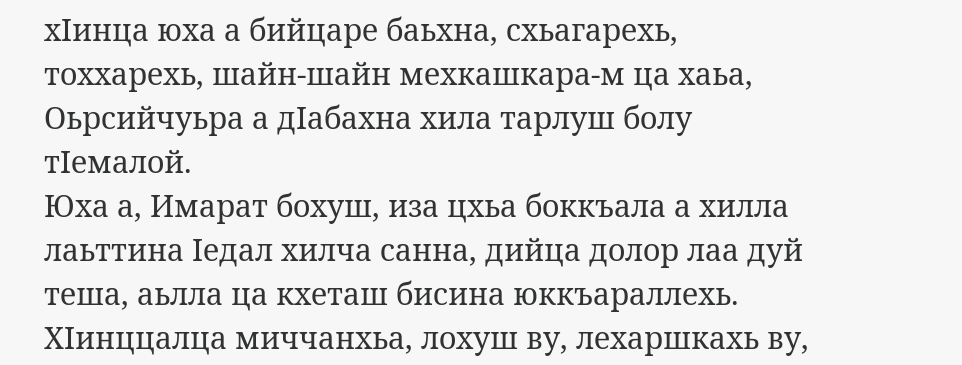хIинца юха а бийцаре баьхна, схьагарехь, тоххарехь, шайн-шайн мехкашкара-м ца хаьа, Оьрсийчуьра а дIабахна хила тарлуш болу тIемалой.
Юха а, Имарат бохуш, иза цхьа боккъала а хилла лаьттина Iедал хилча санна, дийца долор лаа дуй теша, аьлла ца кхеташ бисина юккъараллехь. ХIинццалца миччанхьа, лохуш ву, лехаршкахь ву,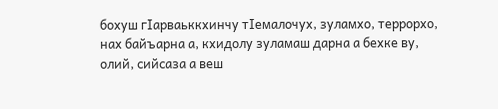бохуш гIарваьккхинчу тIемалочух, зуламхо, террорхо, нах байъарна а, кхидолу зуламаш дарна а бехке ву, олий, сийсаза а веш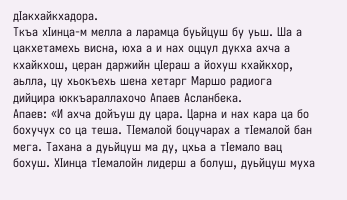дIакхайкхадора.
Ткъа хIинца-м мелла а ларамца буьйцуш бу уьш. Ша а цакхетамехь висна, юха а и нах оццул дукха ахча а кхайкхош, церан даржийн цIераш а йохуш кхайкхор, аьлла, цу хьокъехь шена хетарг Маршо радиога дийцира юккъараллахочо Апаев Асланбека.
Апаев: «И ахча дойъуш ду цара. Царна и нах кара ца бо бохучух со ца теша. ТIемалой боцучарах а тIемалой бан мега. Тахана а дуьйцуш ма ду, цхьа а тIемало вац бохуш. ХIинца тIемалойн лидерш а болуш, дуьйцуш муха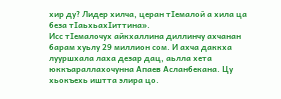хир ду? Лидер хилча, церан тIемалой а хила ца беза тIаьхьахIиттина».
Исс тIемалочух айкхаллина диллинчу ахчанан барам хуьлу 29 миллион сом. И ахча даккха лууршхала лаха дезар дац, аьлла хета юккъараллахочунна Апаев Асланбекана. Цу хьокъехь иштта элира цо.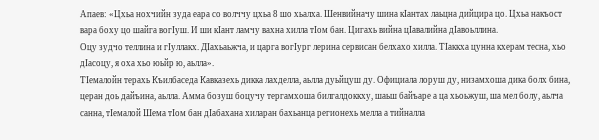Апаев: «Цхьа нохчийн зуда еара со волччу цхьа 8 шо хьалха. Шенвийначу шина кIантах лаьцна дийцира цо. Цхьа накъост вара боху цо шайга вогIуш. И ши кIант ламчу вахна хилла тIом бан. Цигахь вийна цIавалийна дIавоьллина.
Оцу зудчо теллина и гIуллакх. ДIахьаьжча, и царга вогIург лерина сервисан белхахо хилла. ТIаккха цунна кхерам тесна, хьо дIасоцу, я оха хьо юьйр ю, аьлла».
ТIемалойн терахь Къилбаседа Кавказехь дикка лахделла, аьлла дуьйцуш ду. Официала лоруш ду, низамхоша дика болх бина, церан доь дайъина, аьлла. Амма бозуш боцучу тергамхоша билгалдоккху, шаьш байъаре а ца хьоьжуш, ша мел болу, аьлча санна, тIемалой Шема тIом бан дIабахана хиларан бахьанца регионехь мелла а тийналла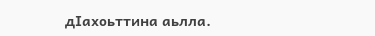дIахоьттина аьлла.